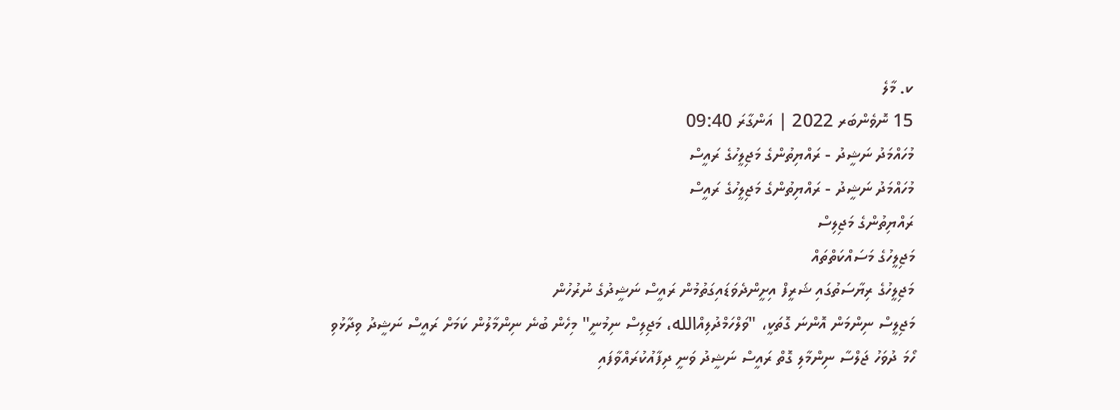ކ. މާލެ
15 ނޮވެންބަރ 2022 | އަންގާރަ 09:40
މުހައްމަދު ނަޝީދު - ރައްޔިތުންގެ މަޖިލީހުގެ ރައީސް
މުހައްމަދު ނަޝީދު - ރައްޔިތުންގެ މަޖިލީހުގެ ރައީސް
ރައްޔިތުންގެ މަޖިލިސް
މަޖިލީހުގެ މަސައްކަތްތައް
މަޖިލީހުގެ ރިޔާސަތުގައި ޝަރީފް އިށީންދެވަޑައިގަތުމުން ރައީސް ނަޝީދުގެ ނުރުހުން
މަޖިލީސް ނިންމަން އޮންނަ ގޮތަކީ، "ވަލްހަމްދުލިއްالله، މަޖިލިސް ނިމުނީ" މިހެން ބުނެ ނިންމާލުން ކަމަށް ރައީސް ނަޝީދު ވިދާޅުވި
ހޯމަ ދުވަހު ޖަލްސާ ނިންމާލި ގޮތް ރައީސް ނަޝީދު ވަނީ ދިފާއުކުރައްވާފައި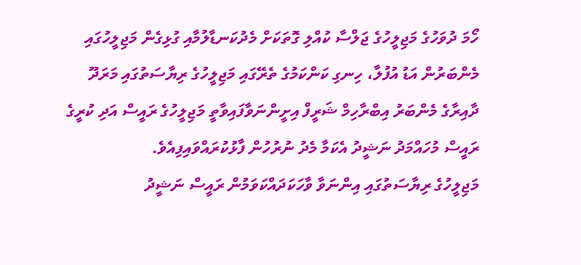ހޯމަ ދުވަހުގެ މަޖިލީހުގެ ޖަލްސާ ކުއްލި ގޮތަކަށް މެދުކަނޑާލުމާއި ގުޅިގެން މަޖިލީހުގައި މެންބަރުން އަޑު އުފުލާ، ހިނގި ކަންކަމުގެ ތެރޭގައި މަޖިލީހުގެ ރިޔާސަތުގައި މަރަދޫ ދާއިރާގެ މެންބަރު އިބްރާހިމް ޝަރީފް އިށީންނަވާފައިވާތީ މަޖިލީހުގެ ރައީސް އަދި ކުރީގެ ރައީސް މުހައްމަދު ނަޝީދު އެކަމާ މެދު ނުރުހުން ފާޅުކުރައްވައިފިއެވެ.
މަޖިލީހުގެ ރިޔާސަތުގައި އިންނަވާ ވާހަކަދައްކަވަމުން ރައީސް ނަޝީދު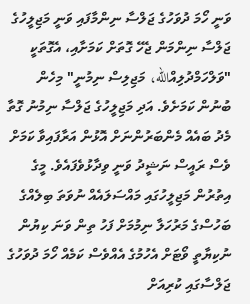ވަނީ ހޯމަ ދުވަހުގެ ޖަލްސާ ނިންމާފައި ވަނީ މަޖިލީހުގެ ޖަލްސާ ނިންމަން ޖެހޭ ގޮތަށް ކަމަށާއި، އެގޮތަކީ "ވަލްހަމްދުލިއްالله، މަޖިލިސް ނިމުނީ" މިހެން ބުނުން ކަމަށެވެ. އަދި މަޖިލީހުގެ ޖަލްސާ ނިމުނު ގޮތާ މެދު ބައެއް މެންބަރުންނަށް އޮޅުން އަރާފައިވާ ކަމަށް ވެސް ރައީސް ނަޝީދު ވަނީ ވިދާޅުވެފައެވެ. މީގެ އިތުރުން މަޖިލީހުގައި މައްސަލައެއް ނުވަތަ ބިލެއްގެ ބަހުސްގެ މަރުހަލާ ނިމުމަށް ފަހު ތިން ވަނަ ކިޔުން ނުކިޔާތީ ވޯޓަށް އެހުމުގެ އެއްވެސް ކަމެއް ހޯމަ ދުވަހުގެ ޖަލްސާގައި ކުރިއަށް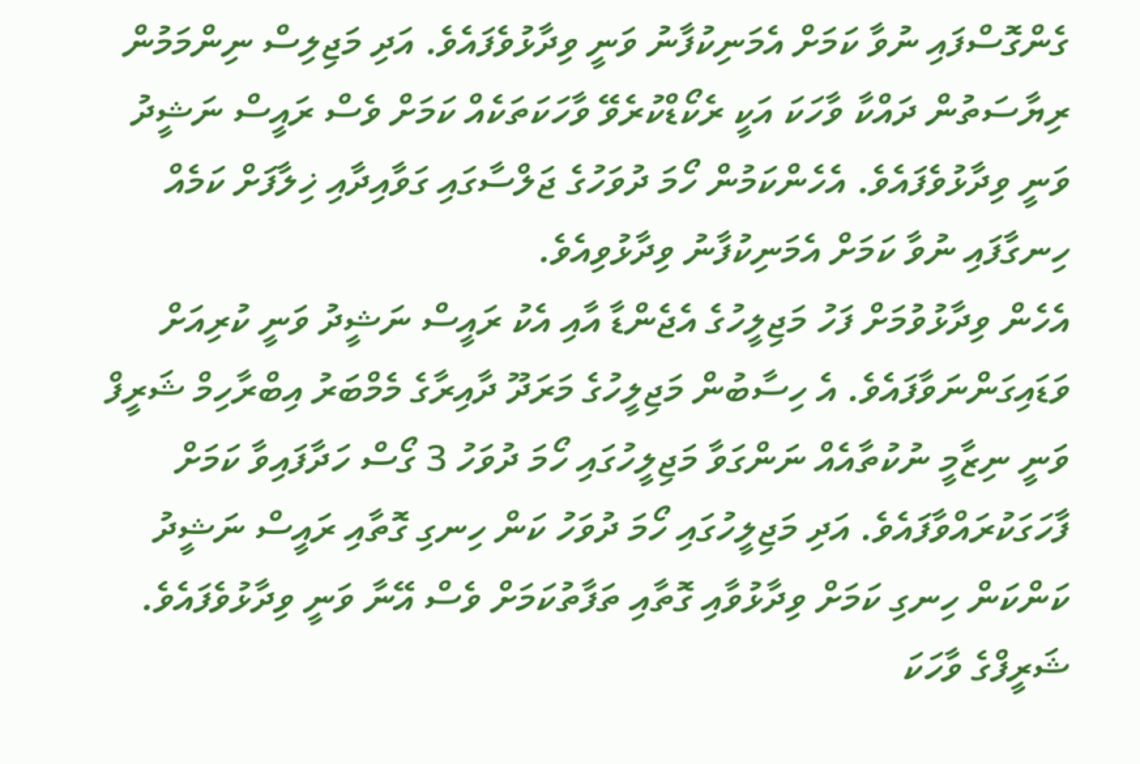ގެންގޮސްފައި ނުވާ ކަމަށް އެމަނިކުފާނު ވަނީ ވިދާޅުވެފައެވެ. އަދި މަޖިލިސް ނިންމަމުން ރިޔާސަތުން ދައްކާ ވާހަކަ އަކީ ރެކޯޑްކުރެވޭ ވާހަކަތަކެއް ކަމަށް ވެސް ރައީސް ނަޝީދު ވަނީ ވިދާޅުވެފައެވެ. އެހެންކަމުން ހޯމަ ދުވަހުގެ ޖަލްސާގައި ގަވާއިދާއި ޚިލާފަށް ކަމެއް ހިނގާފައި ނުވާ ކަމަށް އެމަނިކުފާނު ވިދާޅުވިއެވެ.
އެހެން ވިދާޅުވުމަށް ފަހު މަޖިލީހުގެ އެޖެންޑާ އާއި އެކު ރައީސް ނަޝީދު ވަނީ ކުރިއަށް ވަޑައިގަންނަވާފައެވެ. އެ ހިސާބުން މަޖިލީހުގެ މަރަދޫ ދާއިރާގެ މެމްބަރު އިބްރާހިމް ޝަރީފް ވަނީ ނިޒާމީ ނުކުތާއެއް ނަންގަވާ މަޖިލީހުގައި ހޯމަ ދުވަހު 3 ގޯސް ހަދާފައިވާ ކަމަށް ފާހަގަކުރައްވާފައެވެ. އަދި މަޖިލީހުގައި ހޯމަ ދުވަހު ކަން ހިނގި ގޮތާއި ރައީސް ނަޝީދު ކަންކަން ހިނގި ކަމަށް ވިދާޅުވާއި ގޮތާއި ތަފާތުކަމަށް ވެސް އޭނާ ވަނީ ވިދާޅުވެފައެވެ. ޝަރީފްގެ ވާހަކަ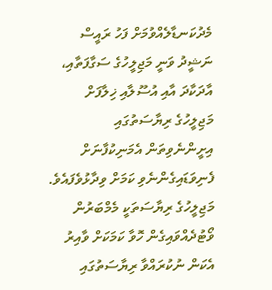މެދުކަނޑާލެއްވުމަށް ފަހު ރައީސް ނަޝީދު ވަނީ މަޖިލީހުގެ ސަގާފަތާއި، އާދަކާދަ އާއި އުސޫލާއި ޚިލާފަށް މަޖިލީހުގެ ރިޔާސަތުގައި އިށީންނެވިތަން އެމަނިކުފާނަށް ފެނިވަޑައިގެންނެވި ކަމަށް ވިދާޅުވެފައެވެ. މަޖިލީހުގެ ރިޔާސަތަކީ މެމްބަރުން ވޯޓުދެއްވައިގެން ހޮވާ ކަމަކަށް ވާއިރު އެކަން ނުކުރައްވާ ރިޔާސަތުގައި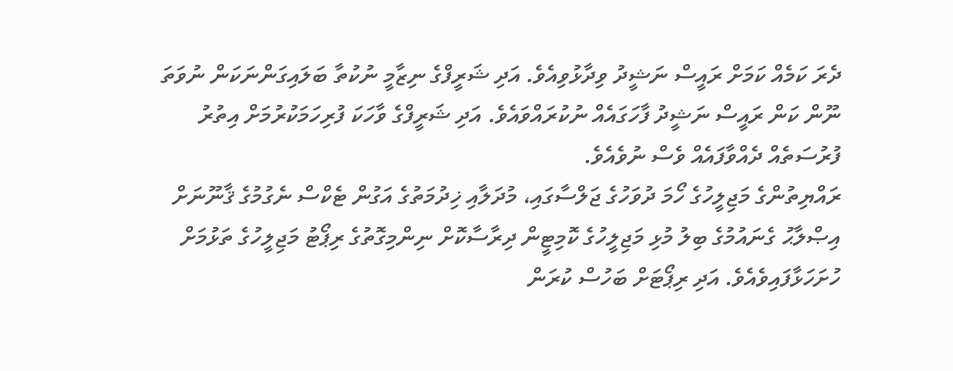ދެރަ ކަމެއް ކަމަށް ރައީސް ނަޝީދު ވިދާޅުވިއެވެ. އަދި ޝަރީފްގެ ނިޒާމީ ނުކުތާ ބަލައިގަންނަކަން ނުވަތަ ނޫން ކަން ރައީސް ނަޝީދު ފާހަގައެއް ނުކުރައްވައެވެ. އަދި ޝަރީފްގެ ވާހަކަ ފުރިހަމަކުރުމަށް އިތުރު ފުރުސަތެއް ދެއްވާފައެއް ވެސް ނުވެއެވެ.
ރައްޔިތުންގެ މަޖިލީހުގެ ހޯމަ ދުވަހުގެ ޖަލްސާގައި، މުދަލާއި ޚިދުމަތުގެ އަގުން ޓެކްސް ނެގުމުގެ ޤާނޫނަށް އިޞްލާޙު ގެނައުމުގެ ބިލު މުޅި މަޖިލީހުގެ ކޮމިޓީން ދިރާސާކޮށް ނިންމިގޮތުގެ ރިޕޯޓު މަޖިލީހުގެ ތަޅުމަށް ހުށަހަޅާފައިވެއެވެ. އަދި ރިޕޯޓަށް ބަހުސް ކުރަން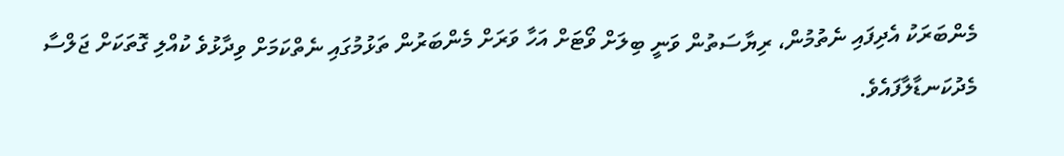މެންބަރަކު އެދިފައި ނެތުމުން، ރިޔާސަތުން ވަނީ ބިލަށް ވޯޓަށް އަހާ ވަރަށް މެންބަރުން ތަޅުމުގައި ނެތްކަމަށް ވިދާޅުވެ ކުއްލި ގޮތަކަށް ޖަލްސާ މެދުކަނޑާލާފައެވެ.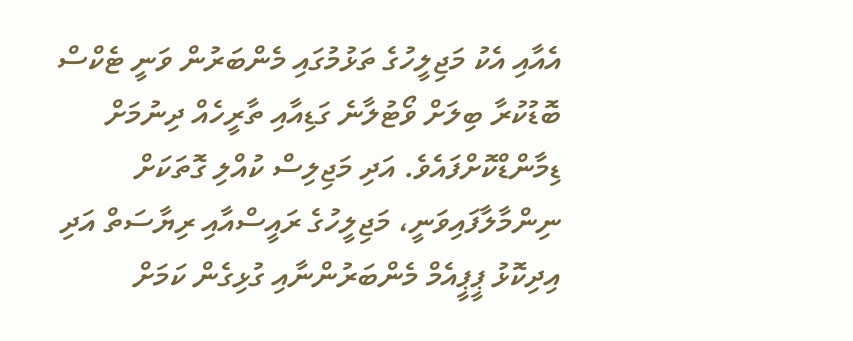އެއާއި އެކު މަޖިލީހުގެ ތަޅުމުގައި މެންބަރުން ވަނީ ޓެކްސް ބޮޑުކުރާ ބިލަށް ވޯޓުލާނެ ގަޑިއާއި ތާރީހެއް ދިނުމަށް ޑިމާންޑްކޮށްފައެވެ. އަދި މަޖިލިސް ކުއްލި ގޮތަކަށް ނިންމާލާފައިވަނީ، މަޖިލީހުގެ ރައީސްއާއި ރިޔާސަތް އަދި އިދިކޮޅު ޕީޕީއެމް މެންބަރުންނާއި ގުޅިގެން ކަމަށް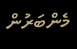މެންބަރުން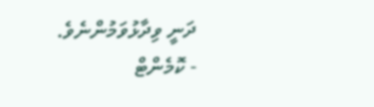ދަނީ ވިދާޅުވަމުންނެވެ.
- ކޮމެންޓް